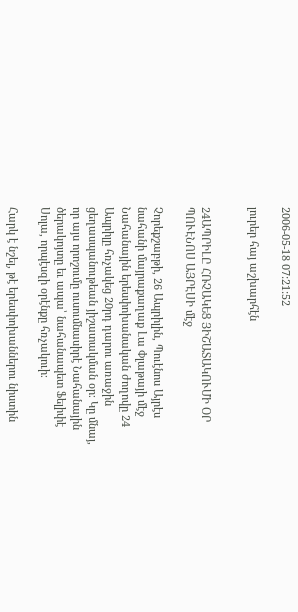2006-05-18 07:21:52

լուրեր հայ աշխարհէն


24ԱՊՐԻԼԸ ՀՌՉԱԿԵՑ ՅԻՇԱՏԱԿՈՒՄԻ ՕՐ ՊՈՒԷՆՈՍ ԱՅՐԷՍԻ մէջ

Չորեքշաբթի, 26 Ապրիլին, Պուէնոս Այրէս նահանի մայրաքաղաք Լա Փլաթայի մէջ Նահանային երեսփոխանական ժողովը 24 Ապրիլը հռչակեց 20րդ դարու առաջին ցեղասպանութեան յիշատակման օր։ Կը մնայ, որ այս որոշումը ուսումնասիրէ Նահանային ծերակոյտը եւ ապա՝ նահանապետ Ֆելիփէ Սոլա, որպէսզի օրէնքը հռչակուի։

Հարկ է նշել, թէ երեսփոխաններու նիստին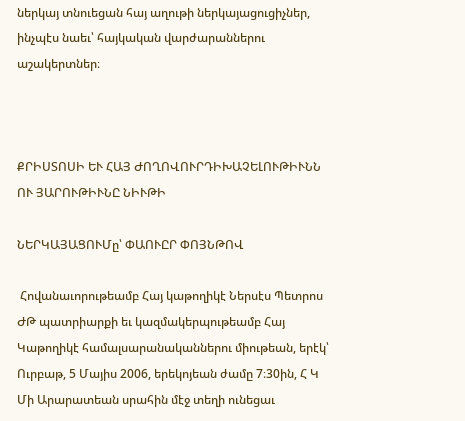ներկայ տնուեցան հայ աղութի ներկայացուցիչներ, ինչպէս նաեւ՝ հայկական վարժարաններու աշակերտներ։



ՔՐԻՍՏՈՍԻ ԵՒ ՀԱՅ ԺՈՂՈՎՈՒՐԴԻԽԱՉԵԼՈՒԹԻՒՆՆ ՈՒ ՅԱՐՈՒԹԻՒՆԸ ՆԻՒԹԻ

ՆԵՐԿԱՅԱՑՈՒՄը՝ ՓԱՈՒԸՐ ՓՈՅՆԹՈՎ

 Հովանաւորութեամբ Հայ կաթողիկէ Ներսէս Պետրոս ԺԹ պատրիարքի եւ կազմակերպութեամբ Հայ Կաթողիկէ համալսարանականներու միութեան, երէկ՝ Ուրբաթ, 5 Մայիս 2006, երեկոյեան ժամը 7։30ին, Հ Կ Մի Արարատեան սրահին մէջ տեղի ունեցաւ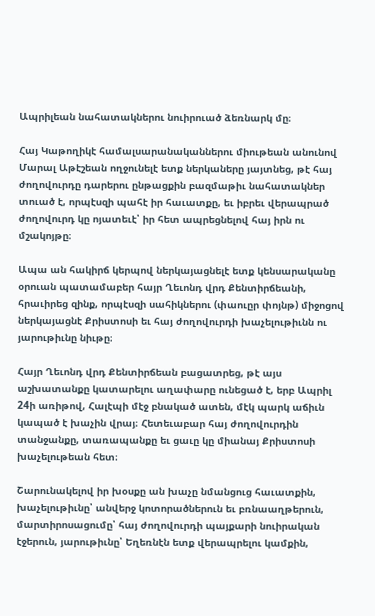Ապրիլեան նահատակներու նուիրուած ձեռնարկ մը։

Հայ Կաթողիկէ համալսարանականներու միութեան անունով Մարալ Աթէշեան ողջունելէ ետք ներկաները յայտնեց, թէ հայ ժողովուրդը դարերու ընթացքին բազմաթիւ նահատակներ տուած է, որպէսզի պահէ իր հաւատքը, եւ իբրեւ վերապրած ժողովուրդ կը ոյատեւէ՝ իր հետ ապրեցնելով հայ իրն ու մշակոյթը։

Ապա ան հակիրճ կերպով ներկայացնելէ ետք կենսարականը օրուան պատամաբեր հայր Ղեւոնդ վրդ Քենտիրճեանի, հրաւիրեց զինք, որպէսզի սահիկներու (փաուըր փոյնթ) միջոցով ներկայացնէ Քրիստոսի եւ հայ ժողովուրդի խաչելութիւնն ու յարութիւնը նիւթը։

Հայր Ղեւոնդ վրդ Քենտիրճեան բացատրեց, թէ այս աշխատանքը կատարելու աղափարը ունեցած է, երբ Ապրիլ 24ի առիթով, Հալէպի մէջ բնակած ատեն, մէկ պարկ աճիւն կապած է խաչին վրայ։ Հետեւաբար հայ ժողովուրդին տանջանքը, տառապանքը եւ ցաւը կը միանայ Քրիստոսի խաչելութեան հետ։

Շարունակելով իր խօսքը ան խաչը նմանցուց հաւատքին, խաչելութիւնը՝ անվերջ կոտորածներուն եւ բռնաաղթերուն, մարտիրոսացումը՝ հայ ժողովուրդի պայքարի նուիրական էջերուն, յարութիւնը՝ Եղեռնէն ետք վերապրելու կամքին,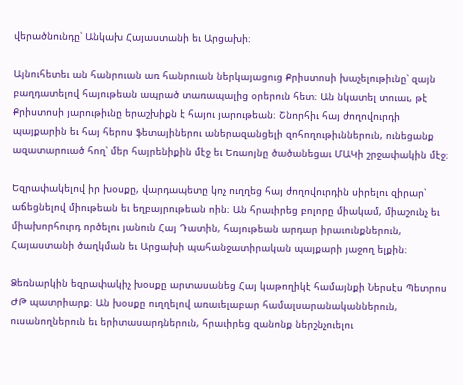վերածնունդը՝ Անկախ Հայաստանի եւ Արցախի։

Այնուհետեւ ան հանրուան առ հանրուան ներկայացուց Քրիստոսի խաչելութիւնը՝ զայն բաղդատելով հայութեան ապրած տառապալից օրերուն հետ։ Ան նկատել տուաւ, թէ Քրիստոսի յարութիւնը երաշխիքն է հայու յարութեան։ Շնորհիւ հայ ժողովուրդի պայքարին եւ հայ հերոս ֆետայիներու աներազանցելի զոհողութիւններուն, ունեցանք ազատարուած հող՝ մեր հայրենիքին մէջ եւ Եռաոյնը ծածանեցաւ ՄԱԿի շրջափակին մէջ։

Եզրափակելով իր խօսքը, վարդապետը կոչ ուղղեց հայ ժողովուրդին սիրելու զիրար՝ աճեցնելով միութեան եւ եղբայրութեան ոին։ Ան հրաւիրեց բոլորը միակամ, միաշունչ եւ միախորհուրդ ործելու յանուն Հայ Դատին, հայութեան արդար իրաւունքներուն, Հայաստանի ծաղկման եւ Արցախի պահանջատիրական պայքարի յաջող ելքին։

Ձեռնարկին եզրափակիչ խօսքը արտասանեց Հայ կաթողիկէ համայնքի Ներսէս Պետրոս ԺԹ պատրիարք։ Ան խօսքը ուղղելով առաւելաբար համալսարանականներուն, ուսանողներուն եւ երիտասարդներուն, հրաւիրեց զանոնք ներշնչուելու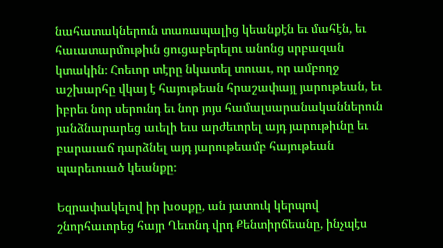նահատակներուն տառապալից կեանքէն եւ մահէն, եւ հաւատարմութիւն ցուցաբերելու անոնց սրբազան կտակին։ Հոեւոր տէրը նկատել տուաւ, որ ամբողջ աշխարհը վկայ է հայութեան հրաշափայլ յարութեան, եւ իբրեւ նոր սերունդ եւ նոր յոյս համալսարանականներուն յանձնարարեց աւելի եւս արժեւորել այդ յարութիւնը եւ բարաւաճ դարձնել այդ յարութեամբ հայութեան պարեւուած կեանքը։

Եզրափակելով իր խօսքը, ան յատուկ կերպով շնորհաւորեց հայր Ղեւոնդ վրդ Քենտիրճեանը, ինչպէս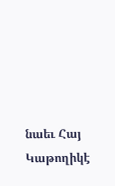նաեւ Հայ Կաթողիկէ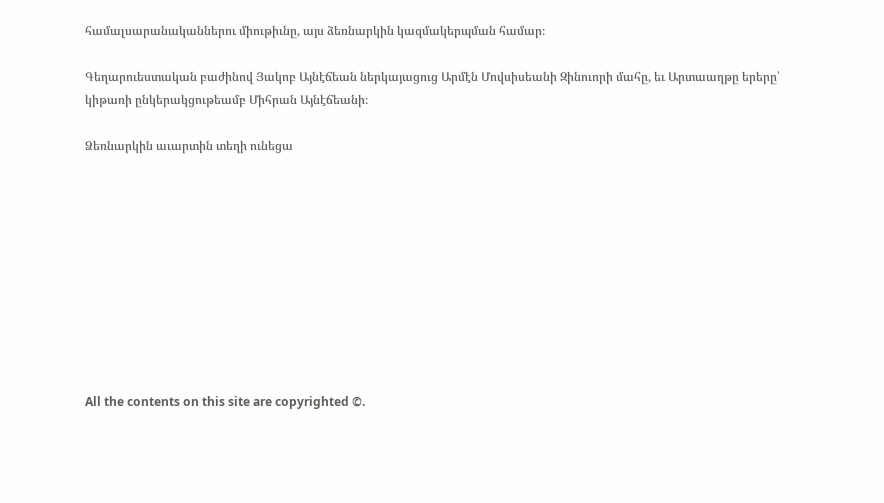համալսարանականներու միութիւնը, այս ձեռնարկին կազմակերպման համար։

Գեղարուեստական բաժինով Յակոբ Այնէճեան ներկայացուց Արմէն Մովսիսեանի Զինուորի մահը, եւ Արտաաղթը երերը՝ կիթառի ընկերակցութեամբ Միհրան Այնէճեանի։

Ձեռնարկին աւարտին տեղի ունեցա










All the contents on this site are copyrighted ©.